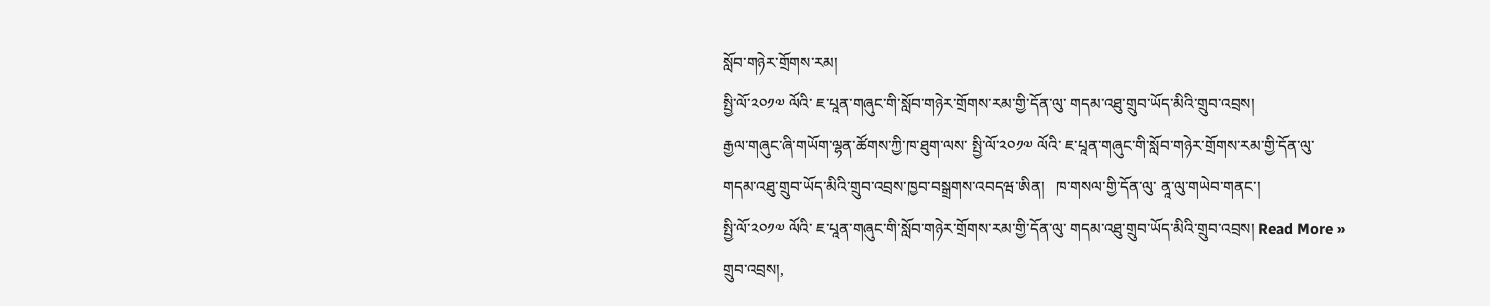སློབ་གཉེར་གྲོགས་རམ།
སྤྱི་ལོ་༢༠༡༧ ལོའི་ ཇ་པཱན་གཞུང་གི་སློབ་གཉེར་གྲོགས་རམ་གྱི་དོན་ལུ་ གདམ་འཐུ་གྲུབ་ཡོད་མིའི་གྲུབ་འབྲས།
རྒྱལ་གཞུང་ཞི་གཡོག་ལྷན་ཚོགས་ཀྱི་ཁ་ཐུག་ལས་ སྤྱི་ལོ་༢༠༡༧ ལོའི་ ཇ་པཱན་གཞུང་གི་སློབ་གཉེར་གྲོགས་རམ་གྱི་དོན་ལུ་ གདམ་འཐུ་གྲུབ་ཡོད་མིའི་གྲུབ་འབྲས་ཁྱབ་བསྒྲགས་འབདཝ་ཨིན།   ཁ་གསལ་གྱི་དོན་ལུ་ ནཱ་ལུ་གཡེབ་གནང་།
སྤྱི་ལོ་༢༠༡༧ ལོའི་ ཇ་པཱན་གཞུང་གི་སློབ་གཉེར་གྲོགས་རམ་གྱི་དོན་ལུ་ གདམ་འཐུ་གྲུབ་ཡོད་མིའི་གྲུབ་འབྲས། Read More »
གྲུབ་འབྲས།,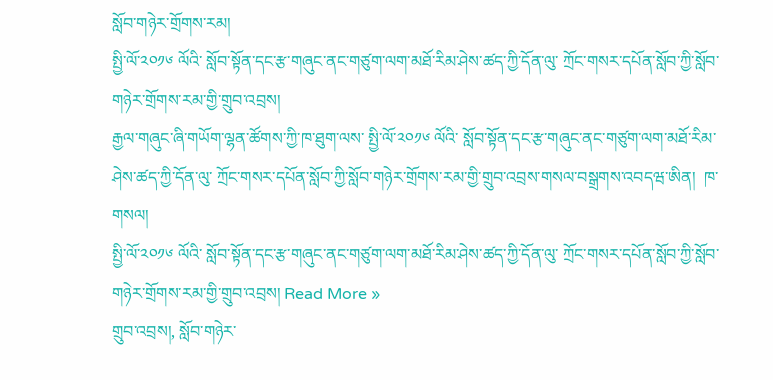སློབ་གཉེར་གྲོགས་རམ།
སྤྱི་ལོ་༢༠༡༦ ལོའི་ སློབ་སྟོན་དང་རྩ་གཞུང་ནང་གཙུག་ལག་མཐོ་རིམ་ཤེས་ཚད་ཀྱི་དོན་ལུ་ ཀྲོང་གསར་དཔོན་སློབ་ཀྱི་སློབ་གཉེར་གྲོགས་རམ་གྱི་གྲུབ་འབྲས།
རྒྱལ་གཞུང་ཞི་གཡོག་ལྷན་ཚོགས་ཀྱི་ཁ་ཐུག་ལས་ སྤྱི་ལོ་༢༠༡༦ ལོའི་ སློབ་སྟོན་དང་རྩ་གཞུང་ནང་གཙུག་ལག་མཐོ་རིམ་ཤེས་ཚད་ཀྱི་དོན་ལུ་ ཀྲོང་གསར་དཔོན་སློབ་ཀྱི་སློབ་གཉེར་གྲོགས་རམ་གྱི་གྲུབ་འབྲས་གསལ་བསྒྲགས་འབདཝ་ཨིན།  ཁ་གསལ།
སྤྱི་ལོ་༢༠༡༦ ལོའི་ སློབ་སྟོན་དང་རྩ་གཞུང་ནང་གཙུག་ལག་མཐོ་རིམ་ཤེས་ཚད་ཀྱི་དོན་ལུ་ ཀྲོང་གསར་དཔོན་སློབ་ཀྱི་སློབ་གཉེར་གྲོགས་རམ་གྱི་གྲུབ་འབྲས། Read More »
གྲུབ་འབྲས།, སློབ་གཉེར་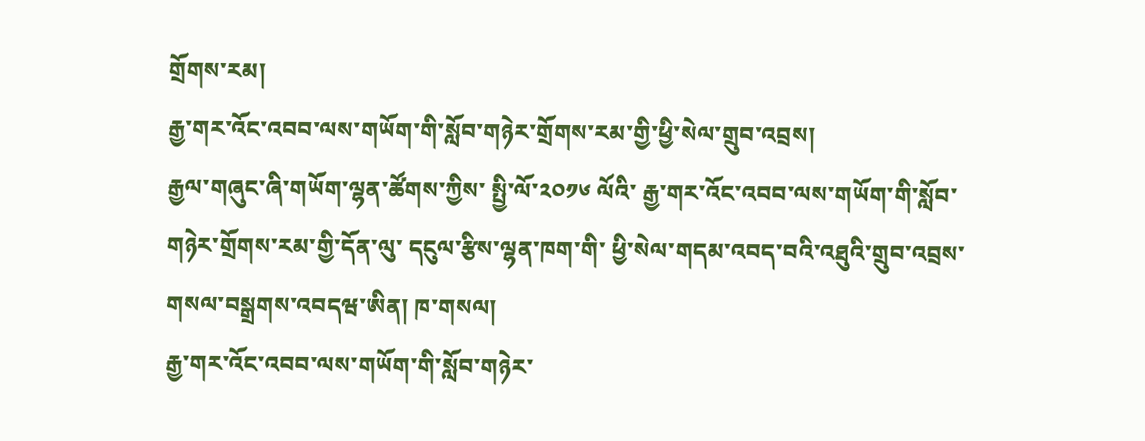གྲོགས་རམ།
རྒྱ་གར་འོང་འབབ་ལས་གཡོག་གི་སློབ་གཉེར་གྲོགས་རམ་གྱི་ཕྱི་སེལ་གྲུབ་འབྲས།
རྒྱལ་གཞུང་ཞི་གཡོག་ལྷན་ཚོགས་ཀྱིས་ སྤྱི་ལོ་༢༠༡༦ ལོའི་ རྒྱ་གར་འོང་འབབ་ལས་གཡོག་གི་སློབ་གཉེར་གྲོགས་རམ་གྱི་དོན་ལུ་ དངུལ་རྩིས་ལྷན་ཁག་གི་ ཕྱི་སེལ་གདམ་འབད་བའི་འཐུའི་གྲུབ་འབྲས་གསལ་བསྒྲགས་འབདཝ་ཨིན། ཁ་གསལ།
རྒྱ་གར་འོང་འབབ་ལས་གཡོག་གི་སློབ་གཉེར་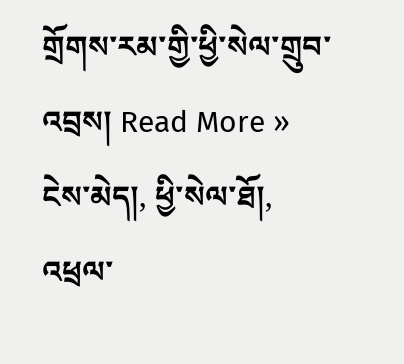གྲོགས་རམ་གྱི་ཕྱི་སེལ་གྲུབ་འབྲས། Read More »
ངེས་མེད།, ཕྱི་སེལ་ཐོ།, འཕྲལ་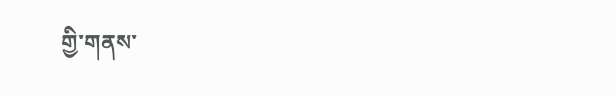གྱི་གནས་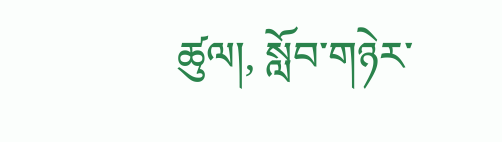ཚུལ།, སློབ་གཉེར་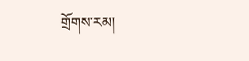གྲོགས་རམ།